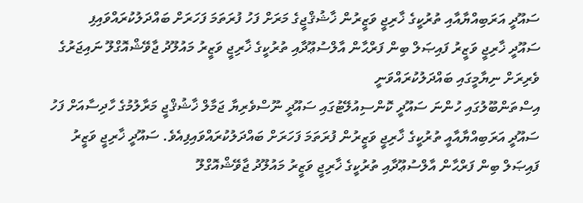ސައޫދީ އަރަބިއްޔާއާއި ތުރުކީގެ ޚާރިޖީ ވަޒީރުން ޚާޝުޤްޖީގެ މަރަށް ފަހު ފުރަތަމަ ފަހަރަށް ބައްދަލުކުރައްވައިފި
ސައޫދީ ޚާރިޖީ ވަޒީރު ފައިޞަލް ބިން ފަރްޙާން އާލްސުޢޫދާއި ތުރުކީގެ ޚާރިޖީ ވަޒީރު މައުލޫދު ޖާވޭޝްއޮގްލޫ ނައިޖަރުގެ ވެރިރަށް ނިޔާމީގައި ބައްދަލުކުރައްވަނީ
އިސްތަންބޫލުގައި ހުންނަ ސައޫދީ ކޮންސިއުލޭޓުގައި ސައޫދީ ނޫސްވެރިޔާ ޖަމާލް ޚާޝުޤްޖީ މަރާލުމުގެ ހާދިސާއަށް ފަހު ސައޫދީ އަރަބިއްޔާއާއީ ތުރުކީގެ ޚާރިޖީ ވަޒީރުން ފުރަތަމަ ފަހަރަށް ބައްދަލުކުރައްވައިފިއެވެ. ސައޫދީ ޚާރިޖީ ވަޒީރު ފައިޞަލް ބިން ފަރްޙާން އާލްސުޢޫދާއި ތުރުކީގެ ޚާރިޖީ ވަޒީރު މައުލޫދު ޖާވޭޝްއޮގްލޫ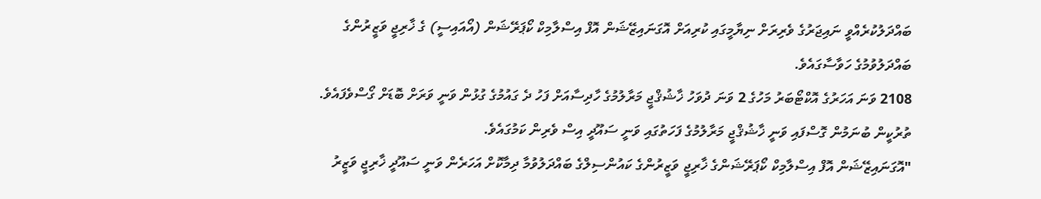ބައްދަލުކުރެއްވީ ނައިޖަރުގެ ވެރިރަށް ނިޔާމީގައި ކުރިއަށް އޮގަނައިޒޭޝަން އޮފް އިސްލާމިކް ކޯޕަރޭޝަން (އޯއައިސީ) ގެ ޚާރިޖީ ވަޒީރުންގެ ބައްދަލުވުމުގެ ހަވާސާގައެވެ.
2108 ވަނަ އަހަރުގެ އޮކްޓޯބަރު މަހުގެ 2 ވަނަ ދުވަހު ޚާޝުޤްޖީ މަރާލުމުގެ ހާދިސާއަށް ފަހު ދެ ގައުމުގެ ގުޅުން ވަނީ ވަރަށް ބޮޑަށް ގޯސްވެފައެވެ. ތުރުކީން ބުނަމުން ގޮސްފައި ވަނީ ޚާޝުޤްޖީ މަރާލުމުގެ ފަހަތުގައި ވަނީ ސައޫދީ އިސް ވެރިން ކަމުގައެވެ.
"އޮގަނައިޒޭޝަން އޮފް އިސްލާމިކް ކޯޕަރޭޝަންގެ ޚާރިޖީ ވަޒީރުންގެ ކައުންސިލްގެ ބައްދަލުވުމާ ދިމާކޮށް އަހަރެން ވަނީ ސައޫދީ ޚާރިޖީ ވަޒީރު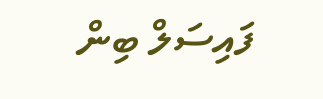ފައިސަލް ބިން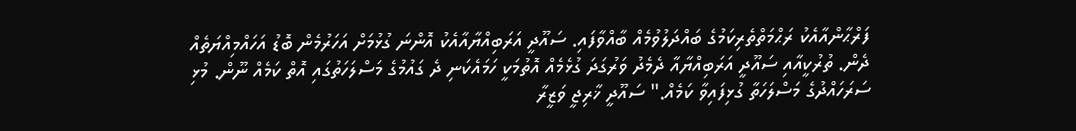ފަރްޙާންއާއެކު ރަޙްމަތްތެރިކަމުގެ ބައްދަލުވުމެއް ބާއްވާފައި. ސައޫދީ އަރަބިއްޔާއާއެކު އޮންނަ ގުޅުމަށް އަހަރުމެން ބޮޑު އަހައްމިއްޔަތެއް ދެން. ތުރުކީއާއި ސައޫދީ އަރަބިއްޔާއާ ދެމެދު ވަރުގަދަ ގުޅެމެއް އޮތުމަކީ ހަމައެކަނި ދެ ގައުމުގެ މަސްލަހަތުގައި އޮތް ކަމެއް ނޫން. މުޅި ސަރަހައްދުގެ މަސްލަހަތާ ގުޅިފައިވާ ކަމެއް." ސައޫދީ ޚާރިޖީ ވަޒީރާ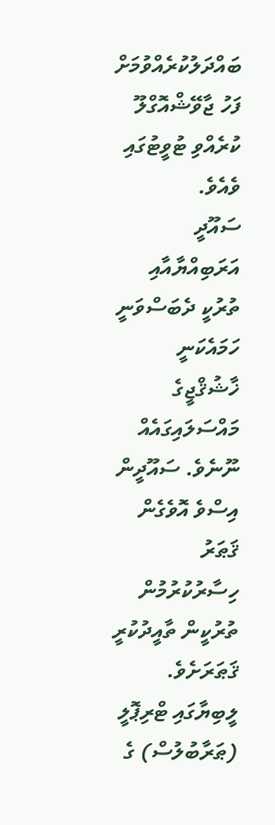ބައްދަލުކުރެއްވުމަށް ފަހު ޖާވޭޝްއޮގްލޫ ކުރެއްވި ޓުވީޓުގައި ވެއެވެ.
ސައޫދީ އަރަބިއްޔާއާއި ތުރުކީ ދެބަސްވަނީ ހަމައެކަނީ ޚާޝުޤްޖީގެ މައްސަލައިގައެއް ނޫނެވެ. ސައޫދީން އިސްވެ އޮވެގެން ޤަޠަރު ހިސާރުކުރުމުން ތުރުކީން ތާއީދުކުރީ ޤަޠަރަށެވެ. ލީބިޔާގައި ޓްރިޕޮލީ (ޠަރާބުލުސް) ގެ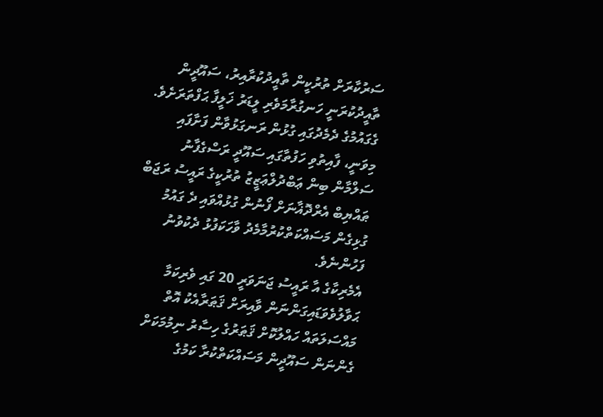ސަރުކާރަށް ތުރުކީން ތާއީދުކުރާއިރު، ސައޫދީން ތާއީދުކުރަނީ ހަނގުރާމަވެރި ލީޑަރު ޚަލީފާ ޙަފްތަރަށެވެ.
ގެގައުމުގެ ދެމެދުގައި ގުޅުން ރަނގަޅުވާން ފަށާފައި މިވަނީ، ފާއިތުވި ހަފުތާގައި ސައޫދީ ރަސްގެފާނު ސަލްމާން ބިން ޢަބްދުލްޢަޒީޒު ތުރުކީގެ ރައީސު ރަޖަބް ޠައްޔިބް އެރްދޮޣާނަށް ފޯނުން ގުޅުއްވައި ދެ ގައުމު ގުޅިގެން މަސައްކަތްކުރުމާމެދު ވާހަކަފުޅު ދެކުވުނު ފަހުންނެވެ.
އެމެރިކާގެ އާ ރައީސު ޖަނަވަރީ 20 ގައި ވެރިކަމާ ޙަވާލުވެވަޑައިގަންނަން ވާއިރަށް ޤަޠަރާއެކު އޮތް މައްސަލަތައް ހައްލުކޮށް ޤަޠަރުގެ ހިސާރު ނިމުމަކަށް ގެންނަން ސައޫދީން މަސައްކަތްކުރާ ކަމުގެ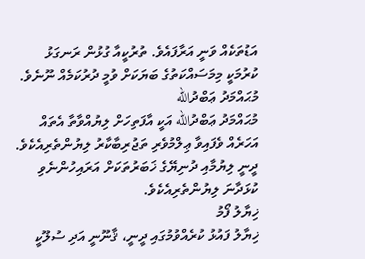އަޑުތަކެއް ވަނީ އަރާފައެވެ. ތުރުކީއާ ގުޅުން ރަނގަޅު ކުރުމަކީ މިމަސައްކަތުގެ ބަޔަކަށް ވުމީ ދުރުކަމެއް ނޫނެވެ.
މުޙައްމަދު ޢަބްދުالله
މުޙައްމަދު ޢަބްދުالله އަކީ އާފަތިހަށް ލިޔުއްވާތާ އެތައް އަހަރެއް ވެފައިވާ ޢިލްމުވެރި ތަޖުރިބާކާރު ލިޔުންތެރިއެކެވެ. ދީނީ ލިޔުމާއި ދުނިޔޭގެ ޚަބަރުތަކަށް އަރައިހުންނެވި ކުޅަދާނަ ލިޔުންތެރިއެކެވެ.
ޚިޔާލު ފޯމު
ޚިޔާލު ފައުޅު ކުރެއްވުމުގައި ދީނީ، ޤާނޫނީ އަދި ސުލޫކީ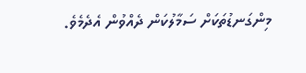މިންގަނޑުތަކަށް ސަމާލުކަން ދެއްވުން އެދެމެވެ.